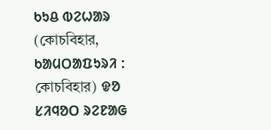ᱠᱩᱪ ᱵᱮᱦᱟᱨ (কোচবিহার, ᱠᱟᱢᱛᱟᱯᱩᱨᱤ : কোচবিহার) ᱫᱚ ᱥᱤᱧᱚᱛ ᱨᱮᱱᱟᱜ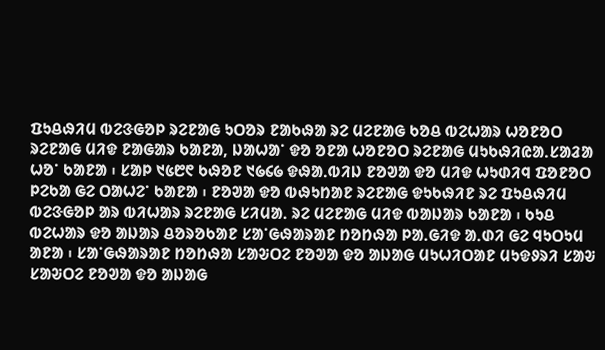ᱯᱩᱪᱷᱤᱢ ᱵᱮᱝᱜᱚᱞ ᱨᱮᱱᱟᱜ ᱩᱛᱚᱨ ᱱᱟᱠᱷᱟ ᱨᱮ ᱢᱮᱱᱟᱜ ᱠᱚᱪ ᱵᱮᱦᱟᱨ ᱦᱚᱱᱚᱛ ᱨᱮᱱᱟᱜ ᱢᱤᱫ ᱱᱟᱜᱟᱨ ᱠᱟᱱᱟ, ᱡᱟᱦᱟᱸ ᱫᱚ ᱚᱱᱟ ᱦᱚᱱᱚᱛ ᱨᱮᱱᱟᱜ ᱢᱩᱠᱷᱤᱭᱟᱹᱥᱟᱲᱟ ᱦᱚᱸ ᱠᱟᱱᱟ ᱾ ᱥᱟᱞ ᱑᱕᱘᱖ ᱠᱷᱚᱱ ᱑᱙᱔᱙ ᱫᱷᱟᱹᱵᱤᱡ ᱱᱚᱣᱟ ᱫᱚ ᱢᱤᱫ ᱦᱩᱰᱤᱧ ᱯᱚᱱᱚᱛ ᱞᱮᱠᱟ ᱜᱮ ᱛᱟᱦᱮᱸ ᱠᱟᱱᱟ ᱾ ᱱᱚᱣᱟ ᱫᱚ ᱵᱷᱩᱴᱟᱱ ᱨᱮᱱᱟᱜ ᱫᱩᱠᱷᱤᱱ ᱨᱮ ᱯᱩᱪᱷᱤᱢ ᱵᱮᱝᱜᱚᱞ ᱟᱨ ᱵᱤᱦᱟᱨ ᱨᱮᱱᱟᱜ ᱥᱤᱢᱟᱹ ᱨᱮ ᱢᱮᱱᱟᱜ ᱢᱤᱫ ᱵᱟᱡᱟᱨ ᱠᱟᱱᱟ ᱾ ᱠᱩᱪ ᱵᱮᱦᱟᱨ ᱫᱚ ᱟᱡᱟᱨ ᱪᱚᱨᱚᱠᱟᱱ ᱥᱟᱸᱜᱷᱟᱨᱟᱱ ᱴᱚᱴᱷᱟ ᱞᱟᱹᱜᱤᱫ ᱟᱹᱰᱤ ᱜᱮ ᱧᱩᱛᱩᱢ ᱟᱱᱟ ᱾ ᱥᱟᱸᱜᱷᱟᱨᱟᱱ ᱴᱚᱴᱷᱟ ᱥᱟᱶᱛᱮ ᱱᱚᱣᱟ ᱫᱚ ᱟᱡᱟᱜ ᱢᱩᱦᱤᱛᱟᱱ ᱢᱩᱫᱽᱨᱤ ᱥᱟᱶ ᱥᱟᱶᱛᱮ ᱱᱚᱣᱟ ᱫᱚ ᱟᱡᱟᱜ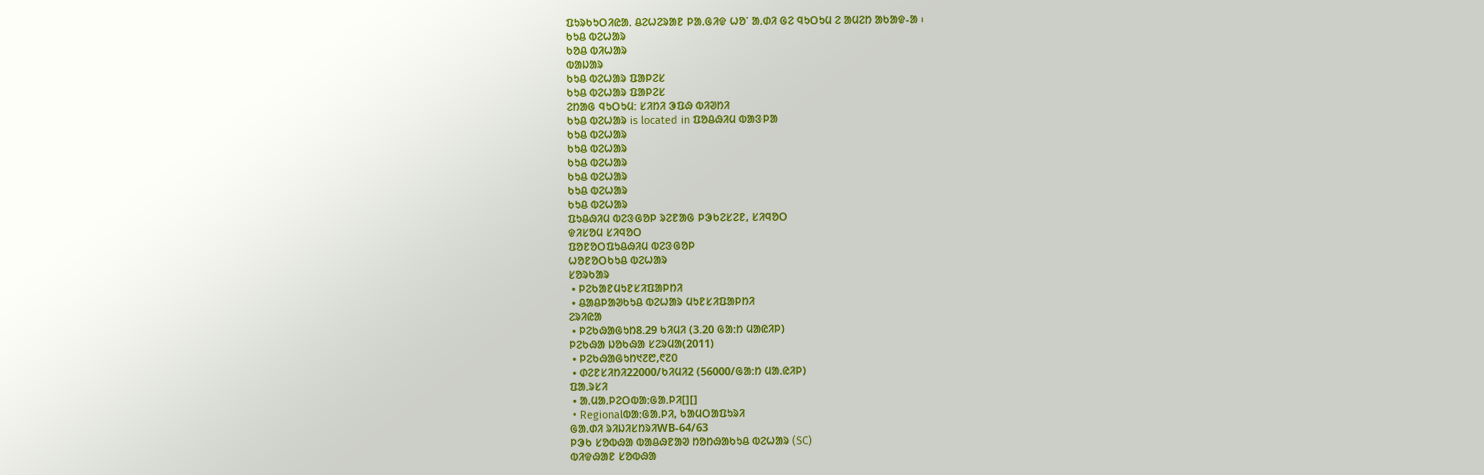ᱯᱩᱨᱠᱩᱛᱤᱭᱟᱹ ᱪᱮᱦᱮᱨᱟᱱ ᱞᱟᱹᱜᱤᱫ ᱦᱚᱸ ᱟᱹᱰᱤ ᱜᱮ ᱧᱩᱛᱩᱢ ᱮ ᱟᱢᱮᱴ ᱟᱠᱟᱫ-ᱟ ᱾
ᱠᱩᱪ ᱵᱮᱦᱟᱨ
ᱠᱚᱪ ᱵᱤᱦᱟᱨ
ᱵᱟᱡᱟᱨ
ᱠᱩᱪ ᱵᱮᱦᱟᱨ ᱯᱟᱞᱮᱥ
ᱠᱩᱪ ᱵᱮᱦᱟᱨ ᱯᱟᱞᱮᱥ
ᱮᱴᱟᱜ ᱧᱩᱛᱩᱢ: ᱥᱤᱴᱤ ᱳᱯᱷ ᱵᱤᱣᱴᱤ
ᱠᱩᱪ ᱵᱮᱦᱟᱨ is located in ᱯᱚᱪᱷᱤᱢ ᱵᱟᱝᱞᱟ
ᱠᱩᱪ ᱵᱮᱦᱟᱨ
ᱠᱩᱪ ᱵᱮᱦᱟᱨ
ᱠᱩᱪ ᱵᱮᱦᱟᱨ
ᱠᱩᱪ ᱵᱮᱦᱟᱨ
ᱠᱩᱪ ᱵᱮᱦᱟᱨ
ᱠᱩᱪ ᱵᱮᱦᱟᱨ
ᱯᱩᱪᱷᱤᱢ ᱵᱮᱝᱜᱚᱞ ᱨᱮᱱᱟᱜ ᱞᱳᱠᱮᱥᱮᱱ, ᱥᱤᱧᱚᱛ
ᱫᱤᱥᱚᱢ ᱥᱤᱧᱚᱛ
ᱯᱚᱱᱚᱛᱯᱩᱪᱷᱤᱢ ᱵᱮᱝᱜᱚᱞ
ᱦᱚᱱᱚᱛᱠᱩᱪ ᱵᱮᱦᱟᱨ
ᱥᱚᱨᱠᱟᱨ
 • ᱞᱮᱠᱟᱱᱢᱩᱱᱥᱤᱯᱟᱞᱴᱤ
 • ᱪᱟᱪᱞᱟᱣᱠᱩᱪ ᱵᱮᱦᱟᱨ ᱢᱩᱱᱥᱤᱯᱟᱞᱴᱤ
ᱮᱨᱤᱭᱟ
 • ᱞᱮᱠᱷᱟᱜᱩᱴ8.29 ᱠᱤᱢᱤ (3.20 ᱜᱟᱺᱴ ᱢᱟᱭᱤᱞ)
ᱞᱮᱠᱷᱟ ᱡᱚᱠᱷᱟ ᱥᱮᱨᱢᱟ(2011)
 • ᱞᱮᱠᱷᱟᱜᱩᱴ᱑᱗᱘,᱖᱗᱐
 • ᱰᱮᱱᱥᱤᱴᱤ22000/ᱠᱤᱢᱤ2 (56000/ᱜᱟᱺᱴ ᱢᱟᱹᱭᱤᱞ)
ᱯᱟᱹᱨᱥᱤ
 • ᱟᱹᱢᱟᱹᱞᱮᱛᱵᱟᱺᱜᱟᱹᱞᱤ[][]
 • Regionalᱵᱟᱺᱜᱟᱹᱞᱤ, ᱠᱟᱢᱛᱟᱯᱩᱨᱤ
ᱜᱟᱹᱰᱤ ᱨᱤᱡᱤᱥᱴᱨᱤWB-64/63
ᱞᱳᱠ ᱥᱚᱵᱷᱟ ᱵᱟᱪᱷᱱᱟᱣ ᱴᱚᱴᱷᱟᱠᱩᱪ ᱵᱮᱦᱟᱨ (SC)
ᱵᱤᱫᱷᱟᱱ ᱥᱚᱵᱷᱟ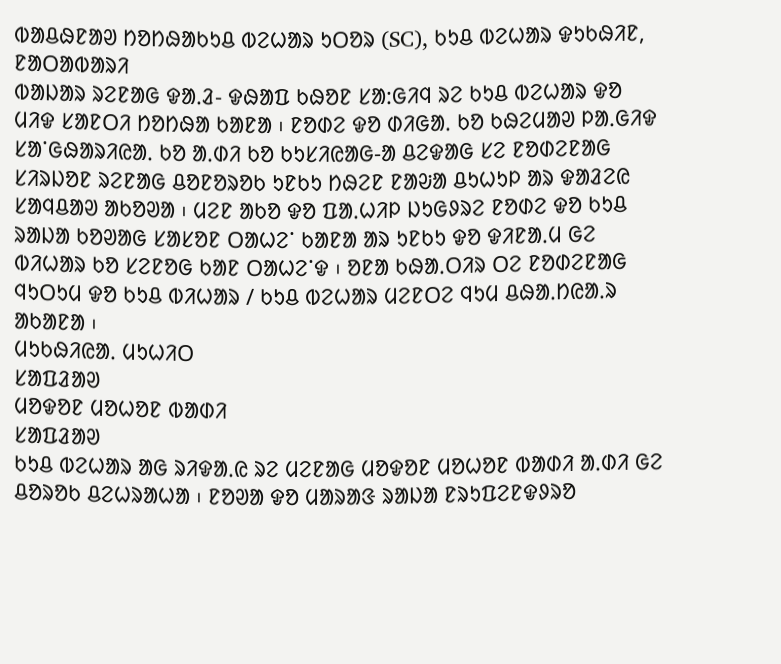ᱵᱟᱪᱷᱱᱟᱣ ᱴᱚᱴᱷᱟᱠᱩᱪ ᱵᱮᱦᱟᱨ ᱩᱛᱚᱨ (SC), ᱠᱩᱪ ᱵᱮᱦᱟᱨ ᱫᱩᱠᱷᱤᱱ, ᱱᱟᱛᱟᱵᱟᱨᱤ
ᱵᱟᱡᱟᱨ ᱨᱮᱱᱟᱜ ᱫᱟᱹᱲ- ᱫᱷᱟᱯ ᱠᱷᱚᱱ ᱥᱟᱺᱜᱤᱧ ᱨᱮ ᱠᱩᱪ ᱵᱮᱦᱟᱨ ᱫᱚ ᱢᱤᱫ ᱥᱟᱱᱛᱤ ᱴᱚᱴᱷᱟ ᱠᱟᱱᱟ ᱾ ᱱᱚᱰᱮ ᱫᱚ ᱰᱤᱜᱟᱹ ᱠᱚ ᱠᱷᱮᱢᱟᱣ ᱞᱟᱹᱜᱤᱫ ᱥᱟᱸᱜᱷᱟᱨᱤᱭᱟᱹ ᱠᱚ ᱟᱹᱰᱤ ᱠᱚ ᱠᱩᱥᱤᱭᱟᱜ-ᱟ ᱪᱮᱫᱟᱜ ᱥᱮ ᱱᱚᱰᱮᱱᱟᱜ ᱥᱤᱨᱡᱚᱱ ᱨᱮᱱᱟᱜ ᱪᱚᱱᱚᱨᱚᱠ ᱩᱱᱠᱩ ᱴᱷᱮᱱ ᱱᱟᱶᱟ ᱪᱩᱦᱩᱞ ᱟᱨ ᱫᱟᱲᱮᱭ ᱥᱟᱧᱪᱟᱣ ᱟᱠᱚᱣᱟ ᱾ ᱢᱮᱱ ᱟᱠᱚ ᱫᱚ ᱯᱟᱹᱦᱤᱞ ᱡᱩᱜᱽᱨᱮ ᱱᱚᱰᱮ ᱫᱚ ᱠᱩᱪ ᱨᱟᱡᱟ ᱠᱚᱣᱟᱜ ᱥᱟᱥᱚᱱ ᱛᱟᱦᱮᱸ ᱠᱟᱱᱟ ᱟᱨ ᱩᱱᱠᱩ ᱫᱚ ᱫᱤᱱᱟᱹᱢ ᱜᱮ ᱵᱤᱦᱟᱨ ᱠᱚ ᱥᱮᱱᱚᱜ ᱠᱟᱱ ᱛᱟᱦᱮᱸᱫ ᱾ ᱚᱱᱟ ᱠᱷᱟᱹᱛᱤᱨ ᱛᱮ ᱱᱚᱰᱮᱱᱟᱜ ᱧᱩᱛᱩᱢ ᱫᱚ ᱠᱩᱪ ᱵᱤᱦᱟᱨ / ᱠᱩᱪ ᱵᱮᱦᱟᱨ ᱢᱮᱱᱛᱮ ᱧᱩᱢ ᱪᱷᱟᱹᱴᱭᱟᱹᱨ ᱟᱠᱟᱱᱟ ᱾
ᱢᱩᱠᱷᱤᱭᱟᱹ ᱢᱩᱦᱤᱛ
ᱥᱟᱯᱲᱟᱣ
ᱢᱚᱫᱚᱱ ᱢᱚᱦᱚᱱ ᱵᱟᱰᱤ
ᱥᱟᱯᱲᱟᱣ
ᱠᱩᱪ ᱵᱮᱦᱟᱨ ᱟᱜ ᱨᱤᱫᱟᱹᱭ ᱨᱮ ᱢᱮᱱᱟᱜ ᱢᱚᱫᱚᱱ ᱢᱚᱦᱚᱱ ᱵᱟᱰᱤ ᱟᱹᱰᱤ ᱜᱮ ᱪᱚᱨᱚᱠ ᱪᱮᱦᱨᱟᱦᱟ ᱾ ᱱᱚᱣᱟ ᱫᱚ ᱢᱟᱨᱟᱝ ᱨᱟᱡᱟ ᱱᱨᱩᱯᱮᱱᱫᱽᱨᱚ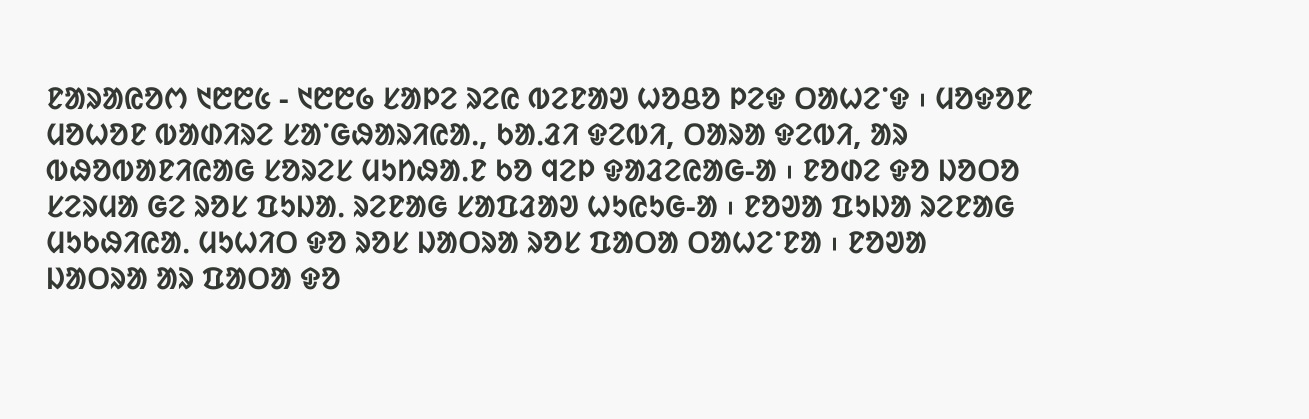ᱱᱟᱨᱟᱭᱚᱬ ᱑᱘᱘᱕ - ᱑᱘᱘᱙ ᱥᱟᱞᱮ ᱨᱮᱭ ᱵᱮᱱᱟᱣ ᱦᱚᱪᱚ ᱞᱮᱫ ᱛᱟᱦᱮᱸᱫ ᱾ ᱢᱚᱫᱚᱱ ᱢᱚᱦᱚᱱ ᱵᱟᱰᱤᱨᱮ ᱥᱟᱸᱜᱷᱟᱨᱤᱭᱟᱹ, ᱠᱟᱹᱲᱤ ᱫᱮᱵᱤ, ᱛᱟᱨᱟ ᱫᱮᱵᱤ, ᱟᱨ ᱵᱷᱚᱵᱟᱱᱤᱭᱟᱜ ᱥᱚᱨᱮᱥ ᱢᱩᱴᱷᱟᱹᱱ ᱠᱚ ᱧᱮᱞ ᱫᱟᱲᱮᱭᱟᱜ-ᱟ ᱾ ᱱᱚᱰᱮ ᱫᱚ ᱡᱚᱛᱚ ᱥᱮᱨᱢᱟ ᱜᱮ ᱨᱚᱥ ᱯᱩᱡᱟᱹ ᱨᱮᱱᱟᱜ ᱥᱟᱯᱲᱟᱣ ᱦᱩᱭᱩᱜ-ᱟ ᱾ ᱱᱚᱣᱟ ᱯᱩᱡᱟ ᱨᱮᱱᱟᱜ ᱢᱩᱠᱷᱤᱭᱟᱹ ᱢᱩᱦᱤᱛ ᱫᱚ ᱨᱚᱥ ᱡᱟᱛᱨᱟ ᱨᱚᱥ ᱯᱟᱛᱟ ᱛᱟᱦᱮᱸᱱᱟ ᱾ ᱱᱚᱣᱟ ᱡᱟᱛᱨᱟ ᱟᱨ ᱯᱟᱛᱟ ᱫᱚ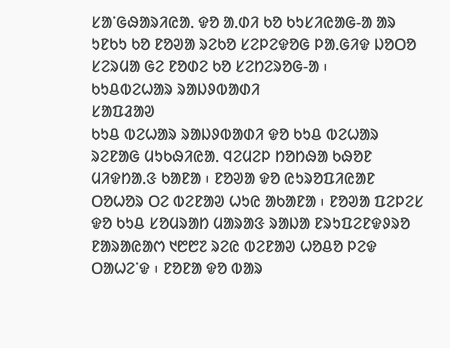ᱥᱟᱸᱜᱷᱟᱨᱤᱭᱟᱹ ᱫᱚ ᱟᱹᱰᱤ ᱠᱚ ᱠᱩᱥᱤᱭᱟᱜ-ᱟ ᱟᱨ ᱩᱱᱠᱩ ᱠᱚ ᱱᱚᱣᱟ ᱨᱮᱠᱚ ᱥᱮᱞᱮᱫᱚᱜ ᱞᱟᱹᱜᱤᱫ ᱡᱚᱛᱚ ᱥᱮᱨᱢᱟ ᱜᱮ ᱱᱚᱰᱮ ᱠᱚ ᱥᱮᱴᱮᱨᱚᱜ-ᱟ ᱾
ᱠᱩᱪᱵᱮᱦᱟᱨ ᱨᱟᱡᱽᱵᱟᱰᱤ
ᱥᱟᱯᱲᱟᱣ
ᱠᱩᱪ ᱵᱮᱦᱟᱨ ᱨᱟᱡᱽᱵᱟᱰᱤ ᱫᱚ ᱠᱩᱪ ᱵᱮᱦᱟᱨ ᱨᱮᱱᱟᱜ ᱢᱩᱠᱷᱤᱭᱟᱹ ᱧᱮᱢᱮᱞ ᱴᱚᱴᱷᱟ ᱠᱷᱚᱱ ᱢᱤᱫᱴᱟᱹᱝ ᱠᱟᱱᱟ ᱾ ᱱᱚᱣᱟ ᱫᱚ ᱭᱩᱨᱚᱯᱤᱭᱟᱱ ᱛᱚᱦᱚᱨ ᱛᱮ ᱵᱮᱱᱟᱣ ᱦᱩᱭ ᱟᱠᱟᱱᱟ ᱾ ᱱᱚᱣᱟ ᱯᱮᱞᱮᱥ ᱫᱚ ᱠᱩᱪ ᱥᱚᱢᱨᱟᱴ ᱢᱟᱨᱟᱝ ᱨᱟᱡᱟ ᱱᱨᱩᱯᱮᱱᱫᱽᱨᱚ ᱱᱟᱨᱟᱭᱟᱬ ᱑᱘᱘᱗ ᱨᱮᱭ ᱵᱮᱱᱟᱣ ᱦᱚᱪᱚ ᱞᱮᱫ ᱛᱟᱦᱮᱸᱫ ᱾ ᱱᱚᱱᱟ ᱫᱚ ᱵᱟᱨ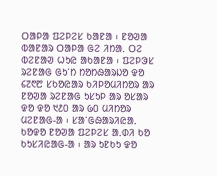ᱛᱟᱞᱟ ᱯᱮᱞᱮᱥ ᱠᱟᱱᱟ ᱾ ᱱᱚᱣᱟ ᱵᱟᱱᱟᱨ ᱛᱟᱞᱟ ᱜᱮ ᱤᱴᱟᱹ ᱛᱮ ᱵᱮᱱᱟᱣ ᱦᱩᱭ ᱟᱠᱟᱱᱟ ᱾ ᱯᱮᱞᱳᱥ ᱨᱮᱱᱟᱜ ᱜᱩᱸᱴ ᱴᱚᱴᱷᱟᱨᱡᱚ ᱫᱚ ᱔᱗᱖᱘ ᱥᱠᱚᱭᱟᱨ ᱠᱤᱞᱚᱢᱤᱴᱚᱨ ᱟᱨ ᱱᱚᱣᱟ ᱨᱮᱱᱟᱜ ᱩᱥᱩᱞ ᱟᱨ ᱚᱥᱟᱨ ᱫᱚ ᱫᱚ ᱑᱒᱐ ᱟᱨ ᱙᱐ ᱢᱤᱴᱚᱨ ᱢᱮᱱᱟᱜ-ᱟ ᱾ ᱥᱟᱸᱜᱷᱟᱨᱤᱭᱟᱹ ᱠᱚᱫᱚ ᱱᱚᱣᱟ ᱯᱮᱞᱮᱥ ᱟᱹᱰᱤ ᱠᱚ ᱠᱩᱥᱤᱭᱟᱜ-ᱟ ᱾ ᱟᱨ ᱩᱱᱠᱩ ᱫᱚ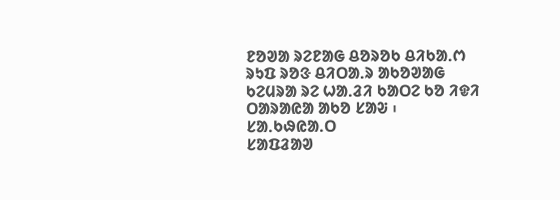ᱱᱚᱣᱟ ᱨᱮᱱᱟᱜ ᱪᱚᱨᱚᱠ ᱪᱤᱠᱟᱹᱬ ᱨᱩᱯ ᱨᱚᱝ ᱪᱤᱛᱟᱹᱨ ᱟᱠᱚᱣᱟᱜ ᱠᱮᱢᱨᱟ ᱨᱮ ᱦᱟᱹᱲᱤ ᱠᱟᱛᱮ ᱠᱚ ᱤᱫᱤ ᱛᱟᱨᱟᱭᱟ ᱟᱠᱚ ᱥᱟᱶ ᱾
ᱥᱟᱹᱠᱷᱭᱟᱹᱛ
ᱥᱟᱯᱲᱟᱣ